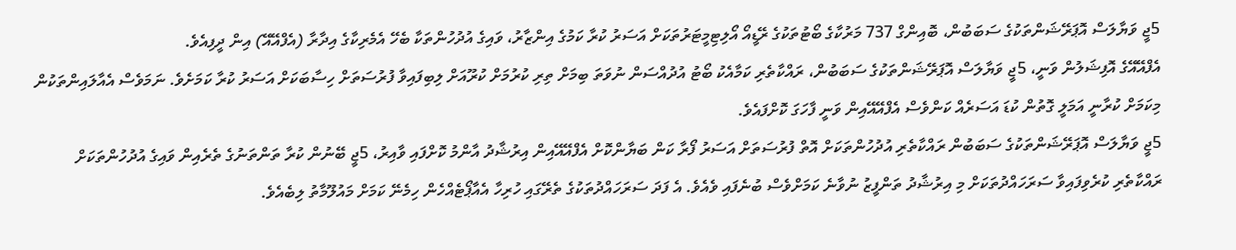5ޖީ ވަޔާލަސް އޮޕަރޭޝަންތަކުގެ ސަބަބުން، ބޮއިންގް 737 މަރުކާގެ ބޯޓުތަކުގެ ރޭޑީއޯ އޯލިޓިމީޓަރުތަކަށް އަސަރު ކުރާ ކަމުގެ އިންޒާރު، ވައިގެ އުދުހުންތަކާ ބެހޭ އެމެރިކާގެ އިދާރާ (އެފްއޭއޭ) އިން ދީފިއެވެ.
އެފްއޭއޭގެ އޮފިޝަލުން ވަނީ، 5ޖީ ވަޔާލަސް އޮޕަރޭޝަންތަކުގެ ސަބަބުން، ރައްކާތެރި ކަމާއެކު ބޯޓު އުދުއްސަން ނުވަތަ ބިމަށް ތިރި ކުރުމަށް ކުރޫއަށް ލިބިފައިވާ ފުރުސަތަށް ހިސާބަކަށް އަސަރު ކުރާ ކަމަށެވެ. ނަމަވެސް އެއާލައިންތަކުން މިކަމަށް ކުރާނީ އަމަލީ ގޮތުން ކުޑަ އަސަރެއް ކަންވެސް އެފްއޭއޭއިން ވަނީ ފާހަގަ ކޮށްފައެވެ.
5ޖީ ވަޔާލަސް އޮޕަރޭޝަންތަކުގެ ސަބަބުން ރައްކާތެރި އުދުހުންތަކަށް އޮތް ފުރުސަތަށް އަސަރު ފޯރާ ކަން ބަޔާންކޮށް އެފްއޭއޭއިން އިރުޝާދު އާންމު ކޮށްފައި ވާއިރު، 5ޖީ ބޭނުން ކުރާ ތަންތަނުގެ ތެރެއިން ވައިގެ އުދުހުންތަކަށް ރައްކާތެރި ކުރެވިފައިވާ ސަރަހައްދުތަކަށް މި އިރުޝާދު ތަންފީޒު ނުވާނެ ކަމަށްވެސް ބުނެފައި ވެއެވެ. އެ ފަދަ ސަރަހައްދުތަކުގެ ތެރޭގައި ހުރިހާ އެއާޕޯޓެއްހެން ހިމެނޭ ކަމަށް މައުލޫމާތު ލިބެއެވެ.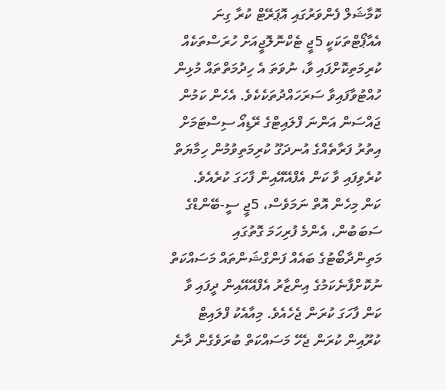ކޮމާޝަލް ފެންވަރުގައި އޮޕަރޭޓް ކުރާ ގިނަ އެއާޕޯޓްތަކަކީ 5ޖީ ޓެކްނޮލޮޖީއަށް ހުރަސްތަކެއް ކުރިމަތިކޮށްފައި ވާ، ނުވަތަ އެ ހިދުމަތްތައް މުޅިން ހުއްޓުވާފައިވާ ސަރަހައްދުތަކެކެވެ. އެހެން ކަމުން ޖައްސަން އަންނަ ފްލައިޓްގެ ރޭޑިއޯ ސިސްޓަމަށް އިތުރު ފަރާތެއްގެ އުނދަގޫ ކުރިމަތިވުމުން ހިމާޔަތް ކުރެވިފައި ވާ ކަން އެފްއޭއޭއިން ފާހަގަ ކުރެއެވެ.
ކަން މިހެން އޮތް ނަމަވެސް، 5ޖީ ސީ-ބޭންޑްގެ ސަބަބުން، އެންމެ ފުރިހަމަ ގޮތުގައި މަތިންދާބޯޓުގެ ބައެއް ފަންގްޝަންތައް މަސައްކަތް ނުކޮށްފާނެކަމުގެ އިންޒާރު އެފްއޭއޭއިން ދީފައި ވާ ކަން ފާހަގަ ކުރަން ޖެހެއެވެ. މިއާއެކު ފްލައިޓް ކުރޫއިން ކުރަން ޖެހޭ މަސައްކަތް ބުރަވެގެން ދާނެ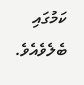ކަމުގައި ބެލެވެއެވެ.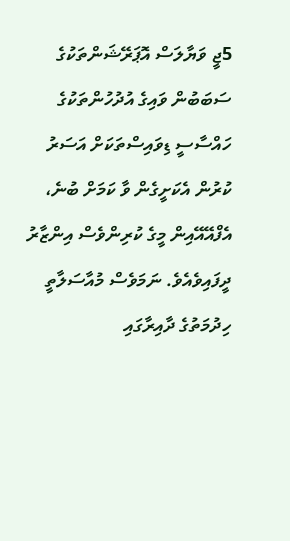5ޖީ ވަޔާލަސް އޮޕަރޭޝަންތަކުގެ ސަބަބުން ވައިގެ އުދުހުންތަކުގެ ހައްސާސީ ޑިވައިސްތަކަށް އަސަރު ކުރުން އެކަށީގެން ވާ ކަމަށް ބުނެ، އެފްއޭއޭއިން މީގެ ކުރިންވެސް އިންޒާރު ދީފައިވެއެވެ. ނަމަވެސް މުއާސަލާތީ ހިދުމަތުގެ ދާއިރާގައި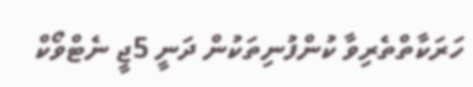ހަރަކާތްތެރިވާ ކުންފުނިތަކުން ދަނީ 5ޖީ ނެޓްވޯކް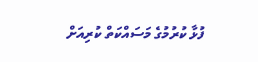ފުޅާ ކުރުމުގެ މަސައްކަތް ކުރިއަށް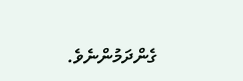ގެންދަމުންނެވެ.